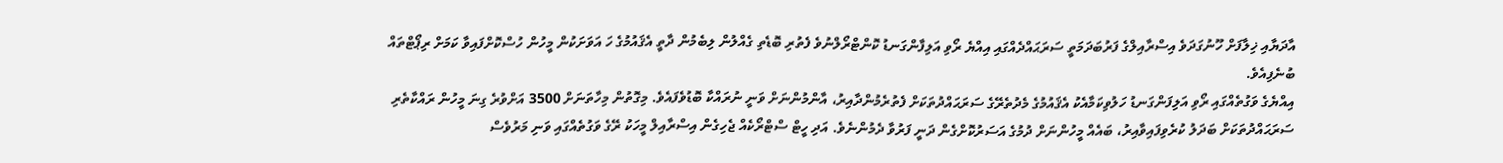އާދަޔާއި ޚިލާފަށް ހޫނުގަދަވެ އިސްރާއިލްގެ ފަރުބަދަމަތީ ސަރަޙައްދެއްގައި އިއްޔެ ރޯވި އަލިފާންގަނޑު ކޮންޓްރޯލްނުވެ ފެތުރި ބޮޑެތި ގެއްލުން ލިބެމުން ދާތީ އެޤައުމުގެ ހަ އަވަށަކުން މީހުން ހުސްކޮށްފައިވާ ކަމަށް ރިޕޯޓްތައް ބުނެފިއެވެ.
އިއްޔެގެ ވަގުތެއްގައި ރޯވި އަލިފަންގަނޑު ހަލުވިކަމާއެކު އެޤައުމުގެ މެދުތެރޭގެ ސަރަޙައްދުތަކަށް ފެތުރެމުންދާއިރު، އާންމުންނަށް ވަނީ ނުރައްކާ ބޮޑުވެފައެވެ. މިގޮތުން މިހާތަނަށް 3500 އަށްވުރެ ގިނަ މީހުން ރައްކާތެރި ސަރަޙައްދުތަކަށް ބަދަލު ކުރެވިފައިވާއިރު، ބައެއް މީހުންނަށް ދުމުގެ އަސަރުކޮށްގެން ދަނީ ފަރުވާ ދެމުންނެވެ. އަދި ހީޓް ސްޓްރޯކެއް ޖެހިގެން އިސްރާއިލް މީހަކު ރޭގެ ވަގުތެއްގައި ވަނި މަރުވެސް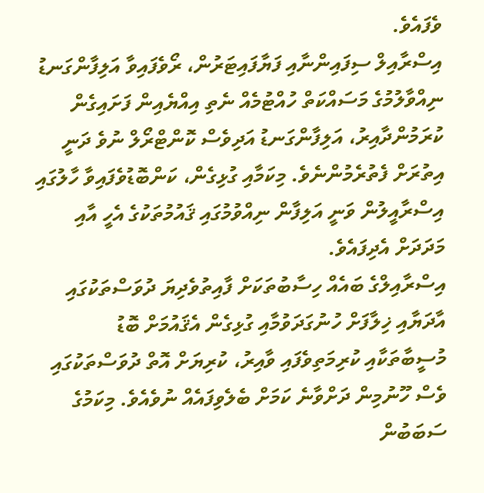ވެފައެވެ.
އިސްރާއިލް ސިފައިންނާއި ފަޔާފައިޓަރުން، ރޯވެފައިވާ އަލިފާންގަނޑު ނިއްވާލުމުގެ މަސައްކަތް ހުއްޓުމެއް ނެތި އިއްޔެއިން ފަށައިގެން ކުރަމުންދާއިރު، އަލިފާންގަނޑު އަދިވެސް ކޮންޓްރޯލް ނުވެ ދަނީ އިތުރަށް ފެތުރެމުންނެވެ. މިކަމާއި ގުޅިގެން، ކަންބޮޑުވެފައިވާ ހާލުގައި އިސްރާއީލުން ވަނީ އަލިފާން ނިއްވުމުގައި ޤައުމުތަކުގެ އެހީ އާއި މަދަދަށް އެދިފައެވެ.
އިސްރާއިލްގެ ބައެއް ހިސާބުތަކަށް ފާއިތުވެދިޔަ ދުވަސްތަކުގައި އާދަޔާއި ޚިލާފަށް ހުނުގަދަވުމާއި ގުޅިގެން އެޤައުމަށް ބޮޑު މުސީބާތަކާއި ކުރިމަތިވެފައި ވާއިރު، ކުރިޔަށް އޮތް ދުވަސްތަކުގައި ވެސް ހޫނުމިން ދަށްވާނެ ކަމަށް ބެލެވިފައެއް ނުވެއެވެ. މިކަމުގެ ސަބަބުން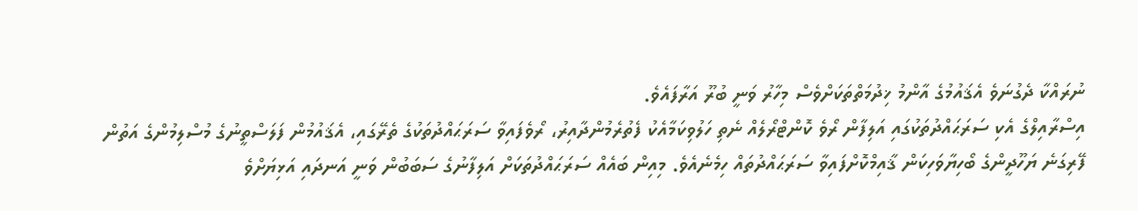ނުރައްކާ ދެގުނަވެ އެޤައުމުގެ އާންމު ޚިދުމަތްތަކަށްވެސް މިހާރު ވަނީ ބުރޫ އަރާފައެވެ.
އިސްރާއިލްގެ އެކި ސަރަޙައްދުތަކުގައި އަލިފާން ރޯވެ ކޮންޓްރޯލެއް ނެތި ހަލުވިކަމާއެކު ފެތުރެމުންދާއިރު، ރޯވެފައިވާ ސަރަޙައްދުތަކުގެ ތެރޭގައި، އެޤައުމުން ފަލަސްތީނުގެ މުސްލިމުންގެ އަތުން ފޭރިގަނެ ޔަހޫދީންގެ ބޯހިޔާވަހިކަން ޤާއިމްކޮށްފައިވާ ސަރަޙައްދުތައް ހިމެނެއެވެ. މިއިން ބައެއް ސަރަޙައްދުތަކަށް އަލިފާނުގެ ސަބަބުން ވަނީ އަނދައި އަޅިޔަށްވެ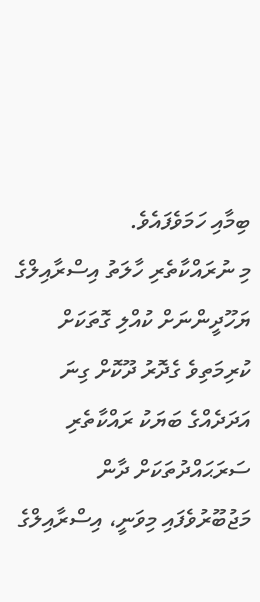ބިމާއި ހަމަވެފައެވެ.
މި ނުރައްކާތެރި ހާލަތު އިސްރާއިލްގެ ޔަހޫދީންނަށް ކުއްލި ގޮތަކަށް ކުރިމަތިވެ ގެދޮރު ދޫކޮށް ގިނަ އަދަދެއްގެ ބަޔަކު ރައްކާތެރި ސަރަޙައްދުތަކަށް ދާން މަޖުބޫރުވެފައި މިވަނީ، އިސްރާއިލްގެ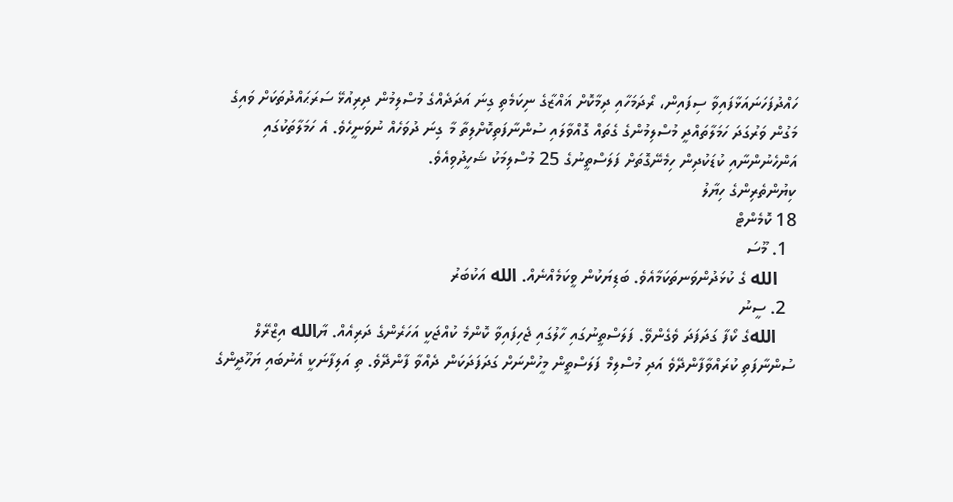ހައްދުފަހަނައަޅާފައިވާ ސިފައިން، ރޯދަމަހާއި ދިމާކޮށް ޣައްޒާގެ ނިކަމެތި ގިނަ އަދަދެއްގެ މުސްލިމުން ދިރިއުޅޭ ސަރަޙައްދުތަކަށް ވައިގެ މަގުން ވަރުގަދަ ހަމަލާތައްދީ މުސްލިމުންގެ ގެތައް ގޮއްވާލައި ސުންނާފަތިކޮށްލިތާ މާ ގިނަ ދުވަހެއް ނުވަނީހެވެ. އެ ހަމަލާތަކުގައި އަންހެނުންނާއި ކުޑަކުދިން ހިމެނޭގޮތަށް ފަލަސްތީނުގެ 25 މުސްލިމަކު ޝަހީދުވިއެވެ.
ކިޔުންތެރިންގެ ހިޔާލު
18 ކޮމެންޓް
  1. މޫސަ
    الله ގެ ކުޅަދުންވަނތަކަމާއެވެ. ބަޑިޔަކުން ވީކަމެއްނެއް. الله އަކުބަރު
  2. ސީނު
    اللهގެ ކޯފާ ގަދަފަދަ ވެގެންވޭ. ފަލަސްތީނުގައި ހާލުގައި ޖެހިފައިވާ ކޮންމެ ކުއްޖަކީ އަހަރެންގެ ދަރިއެއް. ޔާالله އިޒްރޭލް ސުންނާފަތި ކުރައްވާފާންދޭވެ އަދި މުސްލިމް ފަލަސްތީން މީހުންނަށް ގަދަފަދަކަން ދެއްވާ ފާންދޭވެ. ތި އަލިފާނަކީ އެނުބައި ޔަހޫދީންގެ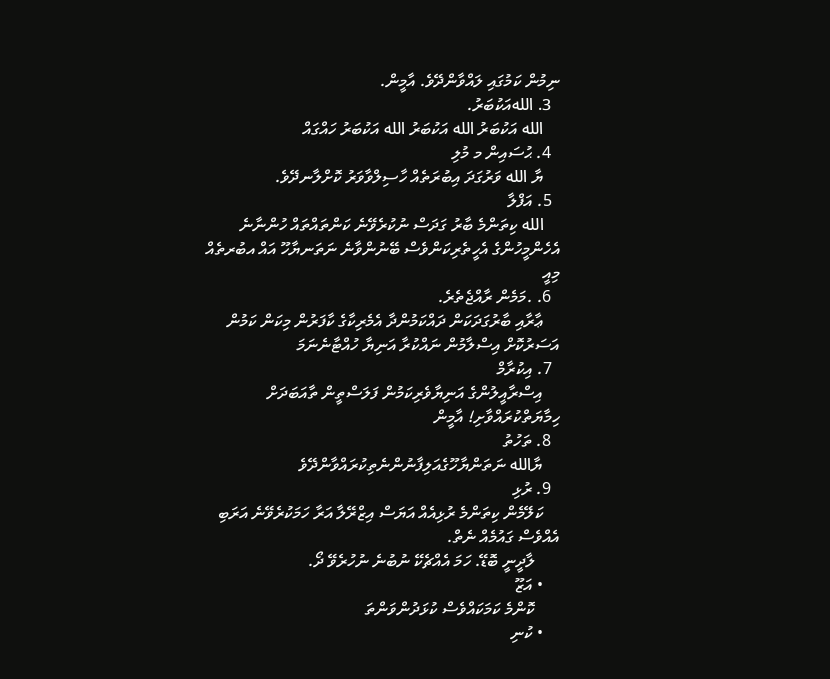ނިމުން ކަމުގައި ލައްވާންދޭވެ. އާމީން.
  3. اللهއަކުބަރު.
    الله އަކުބަރު الله އަކުބަރު الله އަކުބަރު ހައްގައް
  4. ޙުސައިން މ މުލި
    ޔާ الله ވަރުގަދަ އިބުރަތެއް ހާސިލްވާވަރު ކޮށްލާނދޭވެ.
  5. އަފްލާ
    الله ކިތަންމެ ބާރު ގަދަސް ނުކުރެވޭނެ ކަންތައްތައް ހުންނާނެ އެހެންމީހުންގެ އެހީތެރިކަންވެސް ބޭނުންވާނެ ނަތަނޔާހޫ އައް އބުރތެއް މިއީ
  6. .މަމެން ރާއްޖެތެރެ.
    ޢާރާއި ބާރުގަދަކަން ދައްކަމުންދާ އެމެރިކާގެ ކާފަރުން މިކަން ކަމުން އަސަރުކޮށް އިސްލާމުން ނައްކުރާ އަނިޔާ ހުއްޓާނެނަމަ
  7. އިކުރާމް
    އިސްރާއީލުންގެ އަނިޔާވެރިކަމުން ފަލަސްތީން ތާއަބަދަށް ހިމާޔަތްކުރައްވާށި! އާމީން
  8. ތަހުތު
    ޔާالله ނަތަންޔާހޫގެއަލިފާނުންނެތިކުރައްވާންދޭވެ
  9. ރުޅި
    ކަލޭމެން ކިތަންމެ ރުޅިއެއް އަޔަސް އިޒްރޭލާ އަރާ ހަމަކުރެވޭނެ އަރަބި އެއްވެސް ގައުމެއް ނެތް.
      ލާދީނީ ބޮޑޭ. ހަމަ އެއްޗެކޭ ނުބުނެ ނުހުރެވޭ ދޯ.
    • އަޒޫ
      ކޮންމެ ކަމަކައްވެސް ކުޅަދުންވަންތަ
    • ކުނި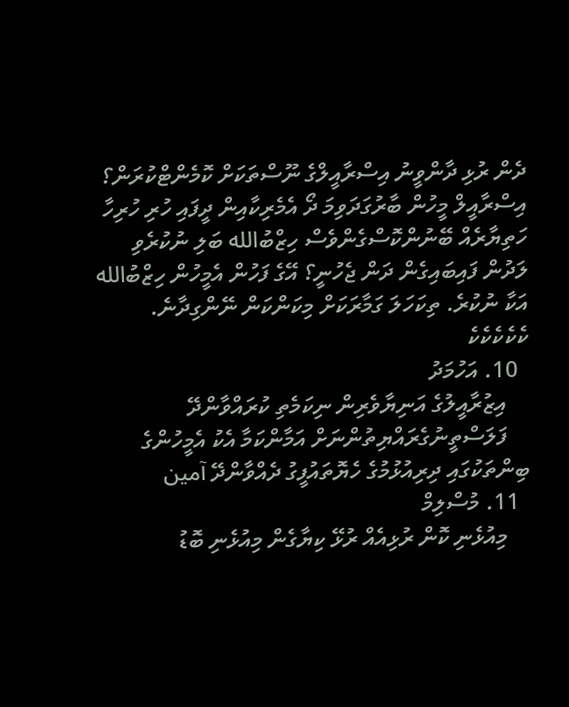ދެން ރުޅި ދާންވީނު އިސްރާއީލްގެ ނޫސްތަކަށް ކޮމެންޓްކުރަން؟ އިސްރާއީލް މީހުން ބާރުގަދަވިމަ ދޯ އެމެރިކާއިން ދީފައި ހުރި ހުރިހާ ހަތިޔާރެއް ބޭނުންކޮސްގެންވެސް ހިޒްބުالله ބަލި ނުކުރެވި ލަދުން ފައިބައިގެން ދަން ޖެހުނީ؟ އޭގެ ފަހުން އެމީހުން ހިޒްބުالله އަކާ ނުކުރެ. ތިކަހަލަ ގަމާރަކަށް މިކަންކަން ނޭންގިދާނެ. ކެކެކެކެކެ
  10. އަހުމަދު
    އިޒުރާއީލުގެ އަނިޔާވެރިން ނިކަމެތި ކުރައްވާންދޭ
    ފަލަސްތީނުގެރައްޔިތުންނަށް އަމާންކަމާ އެކު އެމީހުންގެ ބިންތަކުގައި ދިރިއުޅުމުގެ ހެޔޮތައުފީގު ދެއްވާންދޭ آمين
  11. މުސްލިމް
    މިއުޅެނި ކޮން ރުޅިއެއް ރުޅޭ ކިޔާގެން މިއުޅެނި ބޮޑު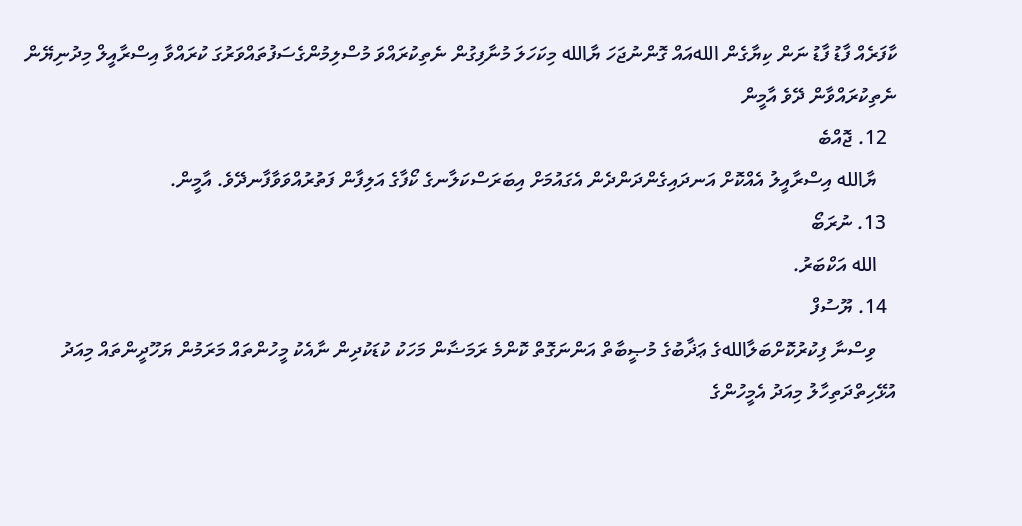ކާފަރެއް ފާޑު ފާޑު ނަން ކިޔާގެން اللهއައް ގޮންނުޖަހަ ޔާالله މިކަހަލަ މުނާފިގުން ނެތިކުރައްވަ މުސްލިމުންގެސަފުތައްވަރުގަ ކުރައްވާ އިސްރާއީލް މިދުނިޔޭން ނެތިކުރައްވާން ދޭވެ އާމީން
  12. ޖޮއްބެ
    ޔާالله އިސްރާއީލު އެއްކޮށް އަނދައިގެންދަންދެން އެގައުމަށް އިބަރަސްކަލާނގެ ކޯފާގެ އަލިފާން ފަތުރުއްވަވާފާނދޭވެ. އާމީން.
  13. ނުރަބޯ
    الله އަކްބަރު.
  14. ޔޫސުފް
    ވިސްނާ ފިކުރުކޮށްބަލާاللهގެ ޢަޛާބުގެ މުޞީބާތް އަންނަގޮތް ކޮންމެ ރަމަޟާން މަހަކު ކުޑަކުދިން ނާއެކު މީހުންތައް މަރަމުން ޔަހޫދީންތައް މިއަދު އުޅޭހިތްދަތިހާލު މިއަދު އެމީހުންގެ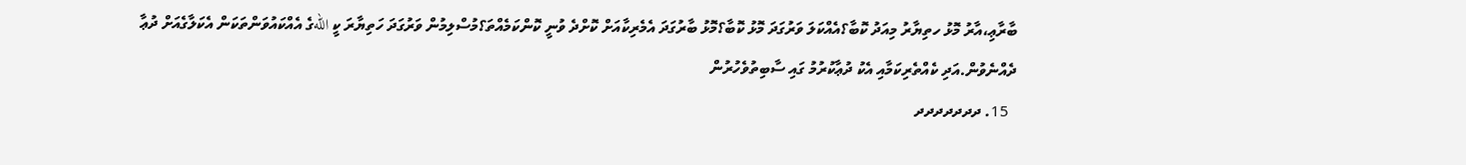ބާރާޢި،އާރު މޮޅު ހތިޔާރު މިއަދު ކޮބާ؟އެއްކަލަ ވަރުގަދަ މޮޅު ކޮބާ؟މޮޅު ބާރުގަދަ އެމެރިކާއަށް ކޮށްދެ ވުނީ ކޮންކަމެއްތަ؟މުސްލިމުން ވަރުގަދަ ހަތިޔާރަ ކީ اللهގެ އެއްކައުވަންތަކަން އެކަލާގެއަށް ދުޢާ ދެއްނެވުން.އަދި ކެއްތެރިކަމާއި އެކު ދުޢާކުރުމު ގައި ސާބިތުވެހުރުން
  15. ދދދދދދދ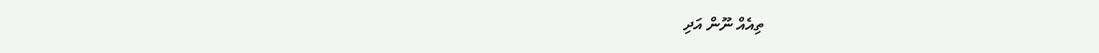ތިއެއް ނޫން އަދި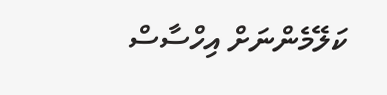ކަލޭމެންނަށް އިހްސާސް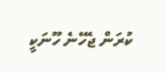ކުރަން ޖެހޭނެ ހޫނަކީ